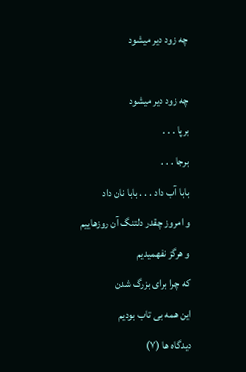چه زود دیر میشود

چه زود دیر میشود
برپا . . .
برجا . . .
بابا آب داد . . . بابا نان داد
و امروز چقدر دلتنگ آن روزهاییم
و هرگز نفهمیدیم
که چرا برای بزرگ شدن
این همه بی تاب بودیم
دیدگاه ها (۷)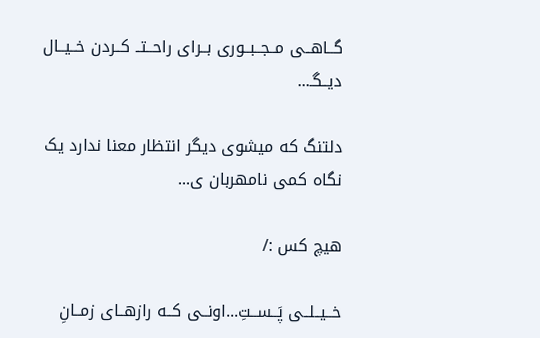گــاهــی مــجــبــوری بــرای راحــتــ کــردن خــیــال دیــگـ...

دلتنگ که میشوی دیگر انتظار معنا ندارد یک نگاه کمی نامهربان ی...

هیچ کس :/

خــیــلــی پَــســتِ...اونــی کــه رازهــای زمــانِ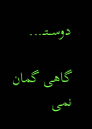دوســتــ...

گاهی گمان نمی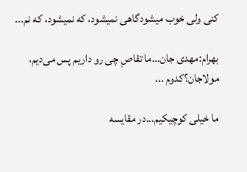کنی ولی خوب میشودگاهی نمیشود، که نمیشود، که نم...

بهرام:مهدی جان…ما تقاصِ چی رو داریم پس می‌دیم، مولاجان؟کدوم ...

ما خیلی کوچیکیم...در مقایسه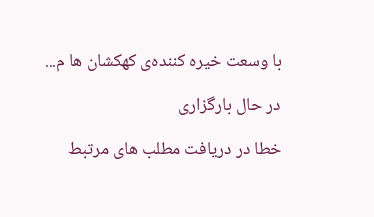با وسعت خیره کننده‌ی کهکشان ها م...

در حال بارگزاری

خطا در دریافت مطلب های مرتبط